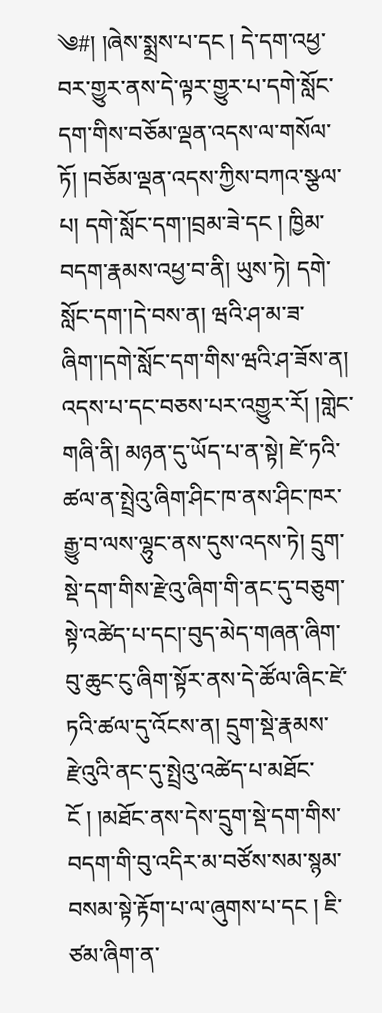༄#། །ཞེས་སྨྲས་པ་དང ། དེ་དག་འཕྱ་བར་གྱུར་ནས་དེ་ལྟར་གྱུར་པ་དགེ་སློང་དག་གིས་བཅོམ་ལྡན་འདས་ལ་གསོལ་ཏོ། །བཅོམ་ལྡན་འདས་ཀྱིས་བཀའ་སྩལ་པ། དགེ་སློང་དག་།བྲམ་ཟེ་དང ། ཁྱིམ་བདག་རྣམས་འཕྱ་བ་ནི། ཡུས་ཏེ། དགེ་སློང་དག་།དེ་བས་ན། ཝའི་ཤ་མ་ཟ་ཞིག་།དགེ་སློང་དག་གིས་ཝའི་ཤ་ཟོས་ན། འདས་པ་དང་བཅས་པར་འགྱུར་རོ། །གླེང་གཞི་ནི། མཉན་དུ་ཡོད་པ་ན་སྟེ། ཛེ་ཏའི་ཚལ་ན་སྤྲེའུ་ཞིག་ཤིང་ཁ་ནས་ཤིང་ཁར་རྒྱུ་བ་ལས་ལྷུང་ནས་དུས་འདས་ཏེ། དྲུག་སྡེ་དག་གིས་རྫེའུ་ཞིག་གི་ནང་དུ་བཅུག་སྟེ་འཚེད་པ་དང།་བུད་མེད་གཞན་ཞིག་བུ་ཆུང་ངུ་ཞིག་སྟོར་ནས་དེ་ཚོལ་ཞིང་ཛེ་ཏའི་ཚལ་དུ་འོངས་ན། དྲུག་སྡེ་རྣམས་རྫེའུའི་ནང་དུ་སྤྲེའུ་འཚེད་པ་མཐོང་ངོ ། །མཐོང་ནས་དེས་དྲུག་སྡེ་དག་གིས་བདག་གི་བུ་འདིར་མ་བཙོས་སམ་སྙམ་བསམ་སྟེ་རྟོག་པ་ལ་ཞུགས་པ་དང ། ཇི་ཙམ་ཞིག་ན་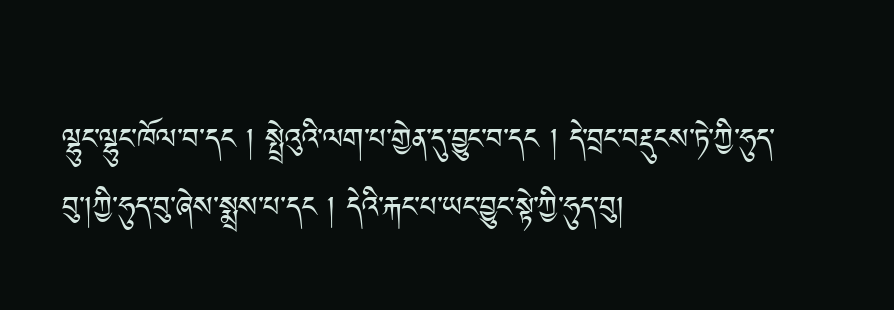ལྷུང་ལྷུང་ཁོལ་བ་དང ། སྤྲེའུའི་ལག་པ་གྱེན་དུ་བྱུང་བ་དང ། དེ་བྲང་བརྡུངས་ཏེ་ཀྱི་ཧུད་བུ་།ཀྱི་ཧུད་བུ་ཞེས་སྨྲས་པ་དང ། དེའི་རྐང་པ་ཡང་བྱུང་སྟེ་ཀྱི་ཧུད་བུ།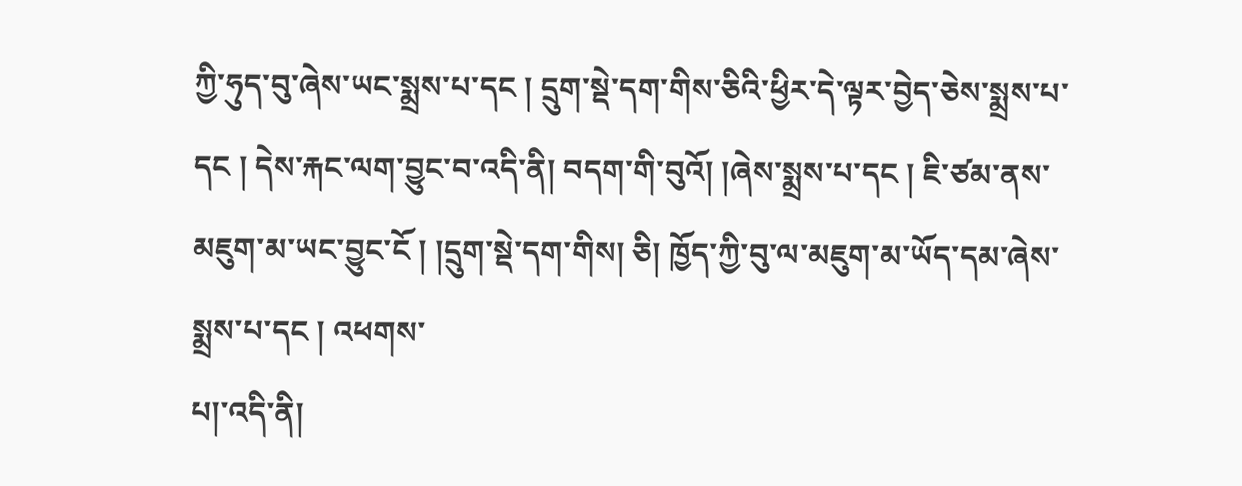ཀྱི་ཧུད་བུ་ཞེས་ཡང་སྨྲས་པ་དང ། དྲུག་སྡེ་དག་གིས་ཅིའི་ཕྱིར་དེ་ལྟར་བྱེད་ཅེས་སྨྲས་པ་དང ། དེས་རྐང་ལག་བྱུང་བ་འདི་ནི། བདག་གི་བུའོ། །ཞེས་སྨྲས་པ་དང ། ཇི་ཙམ་ནས་མཇུག་མ་ཡང་བྱུང་ངོ ། །དྲུག་སྡེ་དག་གིས། ཅི། ཁྱོད་ཀྱི་བུ་ལ་མཇུག་མ་ཡོད་དམ་ཞེས་སྨྲས་པ་དང ། འཕགས་
པ།་འདི་ནི།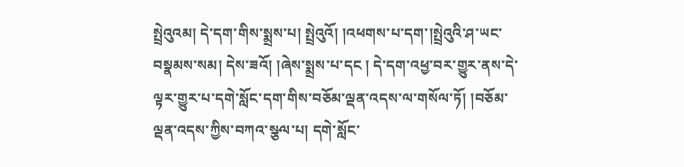སྤྲེའུའམ། དེ་དག་གིས་སྨྲས་པ། སྤྲེའུའོ། །འཕགས་པ་དག་།སྤྲེའུའི་ཤ་ཡང་བསྣམས་སམ། དེས་ཟའོ། །ཞེས་སྨྲས་པ་དང ། དེ་དག་འཕྱ་བར་གྱུར་ནས་དེ་ལྟར་གྱུར་པ་དགེ་སློང་དག་གིས་བཅོམ་ལྡན་འདས་ལ་གསོལ་ཏོ། །བཅོམ་ལྡན་འདས་ཀྱིས་བཀའ་སྩལ་པ། དགེ་སློང་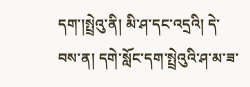དག་།སྤྲེའུ་ནི། མི་ཤ་དང་འདྲའི། དེ་བས་ན། དགེ་སློང་དག་སྤྲེའུའི་ཤ་མ་ཟ་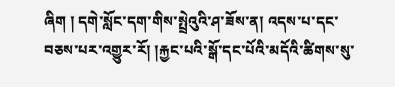ཞིག ། དགེ་སློང་དག་གིས་སྤྲེའུའི་ཤ་ཟོས་ན། འདས་པ་དང་བཅས་པར་འགྱུར་རོ། །རྐྱང་པའི་སྒོ་དང་པོའི་མདོའི་ཚིགས་སུ་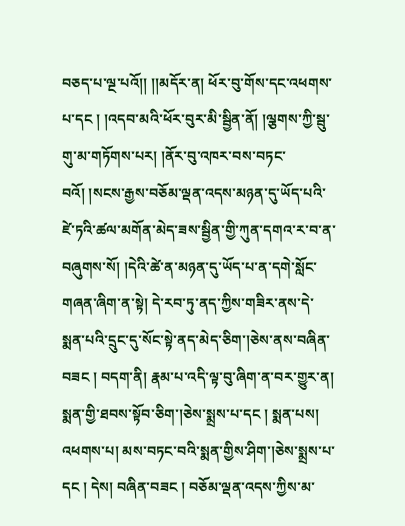བཅད་པ་ལྔ་པའོ།། །།མདོར་ན། ཕོར་བུ་གོས་དང་འཕགས་པ་དང ། །འདབ་མའི་ཕོར་བུར་མི་སྦྱིན་ནོ། །ལྕགས་ཀྱི་སྦུ་གུ་མ་གཏོགས་པར། །ནོར་བུ་འཁར་བས་བཏང་བའོ། །སངས་རྒྱས་བཅོམ་ལྡན་འདས་མཉན་དུ་ཡོད་པའི་ཛེ་ཏའི་ཚལ་མགོན་མེད་ཟས་སྦྱིན་གྱི་ཀུན་དགའ་ར་བ་ན་བཞུགས་སོ། །དེའི་ཚེ་ན་མཉན་དུ་ཡོད་པ་ན་དགེ་སློང་གཞན་ཞིག་ན་སྟེ། དེ་རབ་ཏུ་ནད་ཀྱིས་གཟིར་ནས་དེ་སྨན་པའི་དྲུང་དུ་སོང་སྟེ་ནད་མེད་ཅིག་།ཅེས་ནས་བཞིན་བཟང ། བདག་ནི། རྣམ་པ་འདི་ལྟ་བུ་ཞིག་ན་བར་གྱུར་ན། སྨན་གྱི་ཐབས་སྟོབ་ཅིག་།ཅེས་སྨྲས་པ་དང ། སྨན་པས། འཕགས་པ། མས་བཏང་བའི་སྨན་གྱིས་ཤིག་།ཅེས་སྨྲས་པ་དང ། དེས། བཞིན་བཟང ། བཅོམ་ལྡན་འདས་ཀྱིས་མ་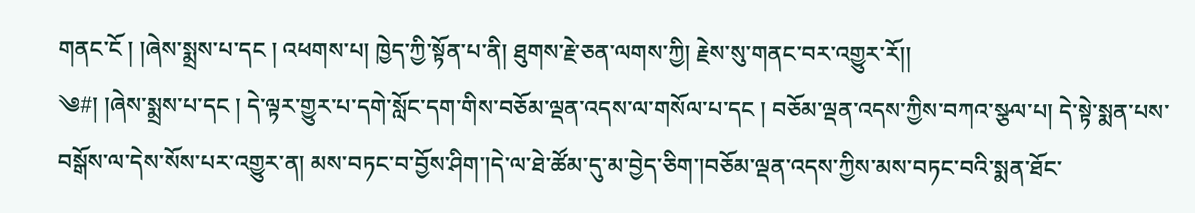གནང་ངོ ། །ཞེས་སྨྲས་པ་དང ། འཕགས་པ། ཁྱེད་ཀྱི་སྟོན་པ་ནི། ཐུགས་རྗེ་ཅན་ལགས་ཀྱི། རྗེས་སུ་གནང་བར་འགྱུར་རོ།།
༄#། །ཞེས་སྨྲས་པ་དང ། དེ་ལྟར་གྱུར་པ་དགེ་སློང་དག་གིས་བཅོམ་ལྡན་འདས་ལ་གསོལ་པ་དང ། བཅོམ་ལྡན་འདས་ཀྱིས་བཀའ་སྩལ་པ། དེ་སྟེ་སྨན་པས་བསྒོས་ལ་དེས་སོས་པར་འགྱུར་ན། མས་བཏང་བ་བྱོས་ཤིག་།དེ་ལ་ཐེ་ཚོམ་དུ་མ་བྱེད་ཅིག་།བཅོམ་ལྡན་འདས་ཀྱིས་མས་བཏང་བའི་སྨན་ཐོང་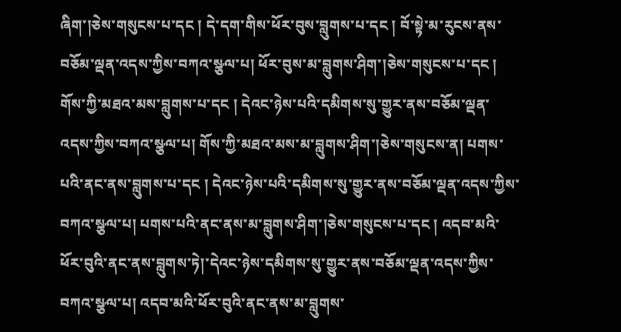ཞིག་།ཅེས་གསུངས་པ་དང ། དེ་དག་གིས་ཕོར་བུས་བླུགས་པ་དང ། བོ་སྟེ་མ་རུངས་ནས་བཅོམ་ལྡན་འདས་ཀྱིས་བཀའ་སྩལ་པ། ཕོར་བུས་མ་བླུགས་ཤིག་།ཅེས་གསུངས་པ་དང ། གོས་ཀྱི་མཐའ་མས་བླུགས་པ་དང ། དེའང་ཉེས་པའི་དམིགས་སུ་གྱུར་ནས་བཅོམ་ལྡན་འདས་ཀྱིས་བཀའ་སྩལ་པ། གོས་ཀྱི་མཐའ་མས་མ་བླུགས་ཤིག་།ཅེས་གསུངས་ན། པགས་པའི་ནང་ནས་བླུགས་པ་དང ། དེའང་ཉེས་པའི་དམིགས་སུ་གྱུར་ནས་བཅོམ་ལྡན་འདས་ཀྱིས་བཀའ་སྩལ་པ། པགས་པའི་ནང་ནས་མ་བླུགས་ཤིག་།ཅེས་གསུངས་པ་དང ། འདབ་མའི་ཕོར་བུའི་ནང་ནས་བླུགས་ཏེ།་དེའང་ཉེས་དམིགས་སུ་གྱུར་ནས་བཅོམ་ལྡན་འདས་ཀྱིས་བཀའ་སྩལ་པ། འདབ་མའི་ཕོར་བུའི་ནང་ནས་མ་བླུགས་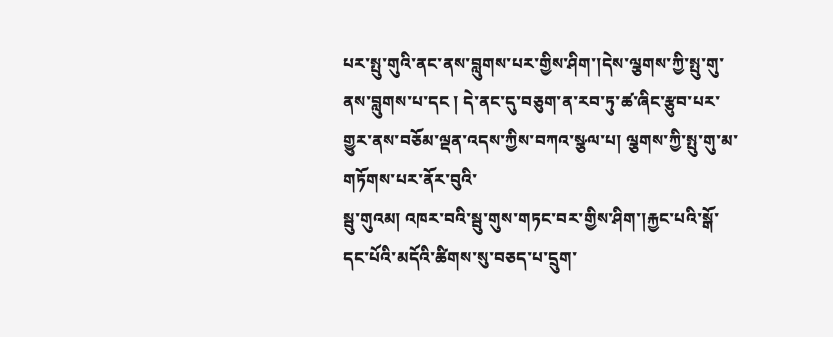པར་སྤུ་གུའི་ནང་ནས་བླུགས་པར་གྱིས་ཤིག་།དེས་ལྕགས་ཀྱི་སྤུ་གུ་ནས་བླུགས་པ་དང ། དེ་ནང་དུ་བཅུག་ན་རབ་ཏུ་ཚ་ཞིང་རྩུབ་པར་གྱུར་ནས་བཅོམ་ལྡན་འདས་ཀྱིས་བཀའ་སྩལ་པ། ལྕགས་ཀྱི་སྤུ་གུ་མ་གཏོགས་པར་ནོར་བུའི་
སྦུ་གུའམ། འཁར་བའི་སྦུ་གུས་གཏང་བར་གྱིས་ཤིག་།རྐྱང་པའི་སྒོ་དང་པོའི་མདོའི་ཚིགས་སུ་བཅད་པ་དྲུག་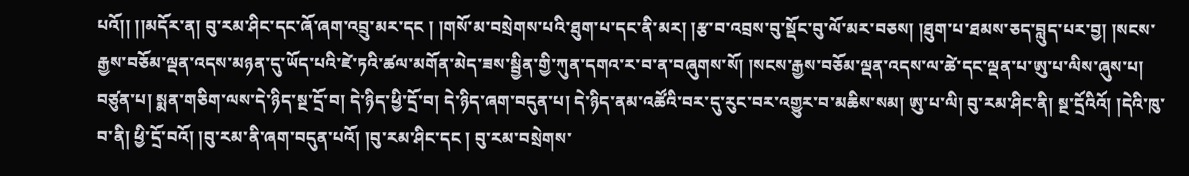པའོ།། །།མདོར་ན། བུ་རམ་ཤིང་དང་ཞོ་ཞག་འབྲུ་མར་དང ། །གསོ་མ་བསྲེགས་པའི་ཐུག་པ་དང་ནི་མར། །རྩ་བ་འབྲས་བུ་སྡོང་བུ་ལོ་མར་བཅས། །ཐུག་པ་ཐམས་ཅད་བླུད་པར་བྱ། །སངས་རྒྱས་བཅོམ་ལྡན་འདས་མཉན་དུ་ཡོད་པའི་ཛེ་ཏའི་ཚལ་མགོན་མེད་ཟས་སྦྱིན་གྱི་ཀུན་དགའ་ར་བ་ན་བཞུགས་སོ། །སངས་རྒྱས་བཅོམ་ལྡན་འདས་ལ་ཚེ་དང་ལྡན་པ་ཨུ་པ་ལིས་ཞུས་པ། བཙུན་པ། སྨན་གཅིག་ལས་དེ་ཉིད་སྔ་དྲོ་བ། དེ་ཉིད་ཕྱི་དྲོ་བ། དེ་ཉིད་ཞག་བདུན་པ། དེ་ཉིད་ནམ་འཚོའི་བར་དུ་རུང་བར་འགྱུར་བ་མཆིས་སམ། ཨུ་པ་ལི། བུ་རམ་ཤིང་ནི། སྔ་དྲོའིའོ། །དེའི་ཁུ་བ་ནི། ཕྱི་དྲོ་བའོ། །བུ་རམ་ནི་ཞག་བདུན་པའོ། །བུ་རམ་ཤིང་དང ། བུ་རམ་བསྲེགས་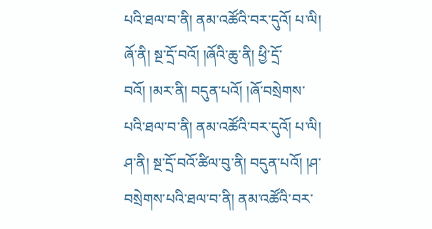པའི་ཐལ་བ་ནི། ནམ་འཚོའི་བར་དུའོ། པ་ལི། ཞོ་ནི། སྔ་དྲོ་བའོ། །ཞོའི་ཆུ་ནི། ཕྱི་དྲོ་བའོ། །མར་ནི། བདུན་པའོ། །ཞོ་བསྲེགས་པའི་ཐལ་བ་ནི། ནམ་འཚོའི་བར་དུའོ། པ་ལི། ཤ་ནི། སྔ་དྲོ་བའོ་ཚིལ་བུ་ནི། བདུན་པའོ། །ཤ་བསྲེགས་པའི་ཐལ་བ་ནི། ནམ་འཚོའི་བར་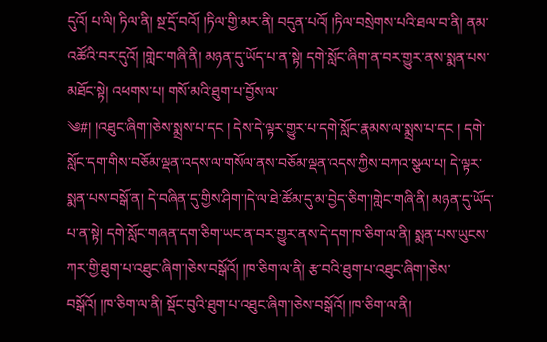དུའོ། པ་ལི། ཏིལ་ནི། སྔ་དྲོ་བའོ། །ཏིལ་གྱི་མར་ནི། བདུན་པའོ། །ཏིལ་བསྲེགས་པའི་ཐལ་བ་ནི། ནམ་འཚོའི་བར་དུའོ། །གླེང་གཞི་ནི། མཉན་དུ་ཡོད་པ་ན་སྟེ། དགེ་སློང་ཞིག་ན་བར་གྱུར་ནས་སྨན་པས་མཐོང་སྟེ། འཕགས་པ། གསོ་མའི་ཐུག་པ་བྱོས་ལ་
༄#། །འཐུང་ཞིག་།ཅེས་སྨྲས་པ་དང ། དེས་དེ་ལྟར་གྱུར་པ་དགེ་སློང་རྣམས་ལ་སྨྲས་པ་དང ། དགེ་སློང་དག་གིས་བཅོམ་ལྡན་འདས་ལ་གསོལ་ནས་བཅོམ་ལྡན་འདས་ཀྱིས་བཀའ་སྩལ་པ། དེ་ལྟར་སྨན་པས་བསྒོ་ན། དེ་བཞིན་དུ་གྱིས་ཤིག་།དེ་ལ་ཐེ་ཚོམ་དུ་མ་བྱེད་ཅིག་།གླེང་གཞི་ནི། མཉན་དུ་ཡོད་པ་ན་སྟེ། དགེ་སློང་གཞན་དག་ཅིག་ཡང་ན་བར་གྱུར་ནས་དེ་དག་ཁ་ཅིག་ལ་ནི། སྨན་པས་ཡུངས་ཀར་གྱི་ཐུག་པ་འཐུང་ཞིག་།ཅེས་བསྒོའོ། །ཁ་ཅིག་ལ་ནི། རྩ་བའི་ཐུག་པ་འཐུང་ཞིག་།ཅེས་བསྒོའོ། །ཁ་ཅིག་ལ་ནི། སྡོང་བུའི་ཐུག་པ་འཐུང་ཞིག་།ཅེས་བསྒོའོ། །ཁ་ཅིག་ལ་ནི།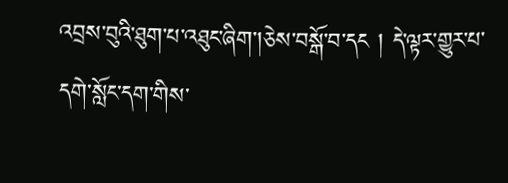འབྲས་བུའི་ཐུག་པ་འཐུང་ཞིག་།ཅེས་བསྒོ་བ་དང ། དེ་ལྟར་གྱུར་པ་དགེ་སློང་དག་གིས་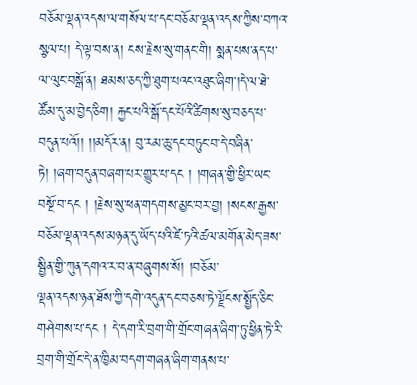བཅོམ་ལྡན་འདས་ལ་གསོལ་པ་དང་བཅོམ་ལྡན་འདས་ཀྱིས་བཀའ་སྩལ་པ། དེ་ལྟ་བས་ན། ངས་རྗེས་སུ་གནང་གི། སྨན་པས་ནད་པ་ལ་ལུང་བསྒོ་ན། ཐམས་ཅད་ཀྱི་ཐུག་པའང་འཐུང་ཞིག་།དེ་ལ་ཐེ་ཚོམ་དུ་མ་བྱེད་ཅིག། རྐྱང་པའི་སྒོ་དང་པོའི་ཚིགས་སུ་བཅད་པ་བདུན་པའོ།། །།མདོར་ན། བུ་རམ་ཆུ་དང་བཏུང་བ་དེ་བཞིན་ཏེ། །ཞག་བདུན་བཞག་པར་གྱུར་པ་དང ། །གཞན་གྱི་ཕྱིར་ཡང་བསྔོ་བ་དང ། །རྗེས་སུ་ཕན་གདགས་མྱང་བར་བྱ། །སངས་རྒྱས་བཅོམ་ལྡན་འདས་མཉན་དུ་ཡོད་པའི་ཛེ་ཏའི་ཚལ་མགོན་མེད་ཟས་སྦྱིན་གྱི་ཀུན་དགའ་ར་བ་ན་བཞུགས་སོ། །བཅོམ་
ལྡན་འདས་ཉན་ཐོས་ཀྱི་དགེ་འདུན་དང་བཅས་ཏེ་ལྗོངས་སྤྱོད་ཅིང་གཤེགས་པ་དང ། དེ་དག་རི་བྲག་གི་གྲོང་གཞན་ཞིག་ཏུ་ཕྱིན་ཏེ་རི་བྲག་གི་གྲོང་དེ་ན་ཁྱིམ་བདག་གཞན་ཞིག་གནས་པ་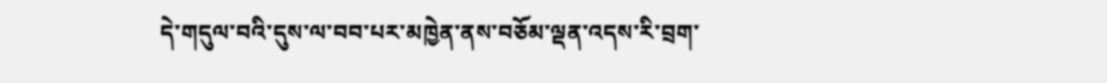དེ་གདུལ་བའི་དུས་ལ་བབ་པར་མཁྱེན་ནས་བཅོམ་ལྡན་འདས་རི་བྲག་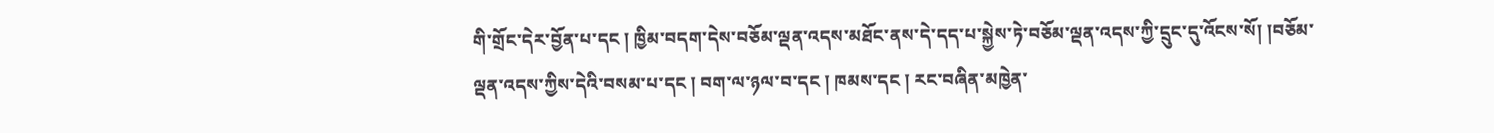གི་གྲོང་དེར་བྱོན་པ་དང ། ཁྱིམ་བདག་དེས་བཅོམ་ལྡན་འདས་མཐོང་ནས་དེ་དད་པ་སྐྱེས་ཏེ་བཅོམ་ལྡན་འདས་ཀྱི་དྲུང་དུ་འོངས་སོ། །བཅོམ་ལྡན་འདས་ཀྱིས་དེའི་བསམ་པ་དང ། བག་ལ་ཉལ་བ་དང ། ཁམས་དང ། རང་བཞིན་མཁྱེན་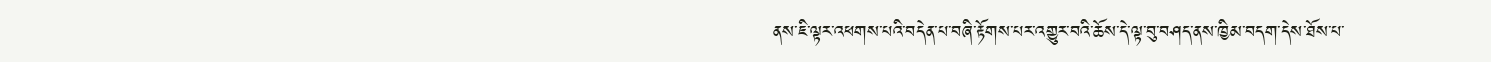ནས་ཇི་ལྟར་འཕགས་པའི་བདེན་པ་བཞི་རྟོགས་པར་འགྱུར་བའི་ཆོས་དེ་ལྟ་བུ་བཤད་ནས་ཁྱིམ་བདག་དེས་ཐོས་པ་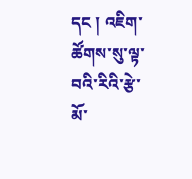དང ། འཇིག་ཚོགས་སུ་ལྟ་བའི་རིའི་རྩེ་མོ་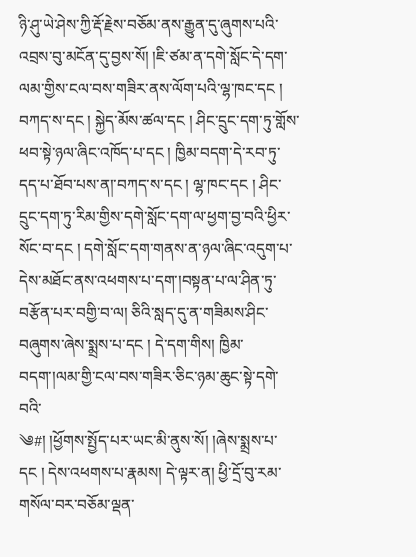ཉི་ཤུ་ཡེ་ཤེས་ཀྱི་རྡོ་རྗེས་བཅོམ་ནས་རྒྱུན་དུ་ཞུགས་པའི་འབྲས་བུ་མངོན་དུ་བྱས་སོ། །ཇི་ཙམ་ན་དགེ་སློང་དེ་དག་ལམ་གྱིས་ངལ་བས་གཟིར་ནས་ལོག་པའི་ལྷ་ཁང་དང ། བཀད་ས་དང ། སྐྱེད་མོས་ཚལ་དང ། ཤིང་དྲུང་དག་ཏུ་གློས་ཕབ་སྟེ་ཉལ་ཞིང་འཁོད་པ་དང ། ཁྱིམ་བདག་དེ་རབ་ཏུ་དད་པ་ཐོབ་པས་ན།་བཀད་ས་དང ། ལྷ་ཁང་དང ། ཤིང་དྲུང་དག་ཏུ་རིམ་གྱིས་དགེ་སློང་དག་ལ་ཕྱག་བྱ་བའི་ཕྱིར་སོང་བ་དང ། དགེ་སློང་དག་གནས་ན་ཉལ་ཞིང་འདུག་པ་དེས་མཐོང་ནས་འཕགས་པ་དག་།བསྟན་པ་ལ་ཤིན་ཏུ་བརྩོན་པར་བགྱི་བ་ལ། ཅིའི་སླད་དུ་ན་གཟིམས་ཤིང་བཞུགས་ཞེས་སྨྲས་པ་དང ། དེ་དག་གིས། ཁྱིམ་བདག་།ལམ་གྱི་ངལ་བས་གཟིར་ཅིང་ཉམ་ཆུང་སྟེ་དགེ་བའི་
༄#། །ཕྱོགས་སྤྱོད་པར་ཡང་མི་ནུས་སོ། །ཞེས་སྨྲས་པ་དང ། དེས་འཕགས་པ་རྣམས། དེ་ལྟར་ན། ཕྱི་དྲོ་བུ་རམ་གསོལ་བར་བཅོམ་ལྡན་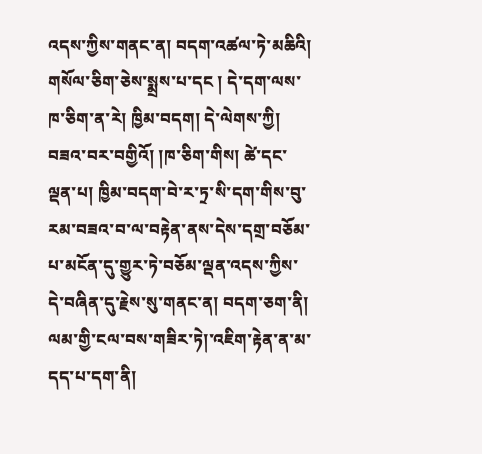འདས་ཀྱིས་གནང་ན། བདག་འཚལ་ཏེ་མཆིའི། གསོལ་ཅིག་ཅེས་སྨྲས་པ་དང ། དེ་དག་ལས་ཁ་ཅིག་ན་རེ། ཁྱིམ་བདག། དེ་ལེགས་ཀྱི། བཟའ་བར་བགྱིའོ། །ཁ་ཅིག་གིས། ཚེ་དང་ལྡན་པ། ཁྱིམ་བདག་བེ་ར་ཏྲ་སི་དག་གིས་བུ་རམ་བཟའ་བ་ལ་བརྟེན་ནས་དེས་དགྲ་བཅོམ་པ་མངོན་དུ་གྱུར་ཏེ་བཅོམ་ལྡན་འདས་ཀྱིས་དེ་བཞིན་དུ་རྗེས་སུ་གནང་ན། བདག་ཅག་ནི། ལམ་གྱི་ངལ་བས་གཟིར་ཏེ།་འཇིག་རྟེན་ན་མ་དད་པ་དག་ནི།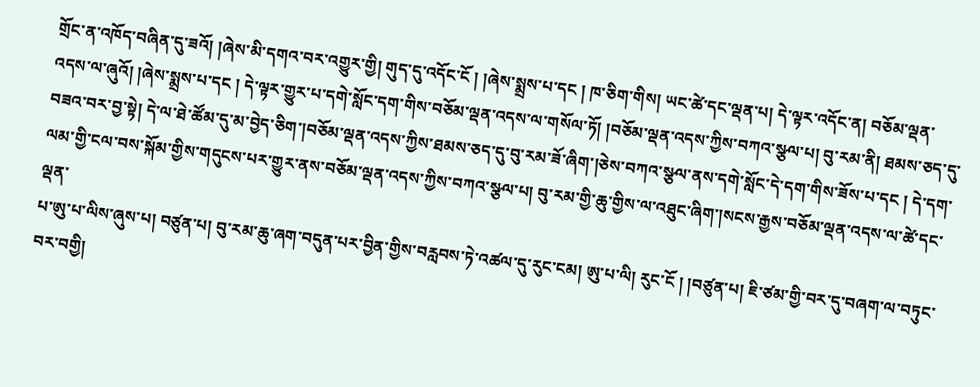གྲོང་ན་འཁོད་བཞིན་དུ་ཟའོ། །ཞེས་མི་དགའ་བར་འགྱུར་གྱི། གུད་དུ་འདོང་ངོ ། །ཞེས་སྨྲས་པ་དང ། ཁ་ཅིག་གིས། ཡང་ཚེ་དང་ལྡན་པ། དེ་ལྟར་འདོང་ན། བཅོམ་ལྡན་འདས་ལ་ཞུའོ། །ཞེས་སྨྲས་པ་དང ། དེ་ལྟར་གྱུར་པ་དགེ་སློང་དག་གིས་བཅོམ་ལྡན་འདས་ལ་གསོལ་ཏོ། །བཅོམ་ལྡན་འདས་ཀྱིས་བཀའ་སྩལ་པ། བུ་རམ་ནི། ཐམས་ཅད་དུ་བཟའ་བར་བྱ་སྟེ། དེ་ལ་ཐེ་ཚོམ་དུ་མ་བྱེད་ཅིག་།བཅོམ་ལྡན་འདས་ཀྱིས་ཐམས་ཅད་དུ་བུ་རམ་ཟོ་ཞིག་།ཅེས་བཀའ་སྩལ་ནས་དགེ་སློང་དེ་དག་གིས་ཟོས་པ་དང ། དེ་དག་ལམ་གྱི་ངལ་བས་སྐོམ་གྱིས་གདུངས་པར་གྱུར་ནས་བཅོམ་ལྡན་འདས་ཀྱིས་བཀའ་སྩལ་པ། བུ་རམ་གྱི་ཆུ་གྱིས་ལ་འཐུང་ཞིག་།སངས་རྒྱས་བཅོམ་ལྡན་འདས་ལ་ཚེ་དང་ལྡན་
པ་ཨུ་པ་ལིས་ཞུས་པ། བཙུན་པ། བུ་རམ་ཆུ་ཞག་བདུན་པར་བྱིན་གྱིས་བརླབས་ཏེ་འཚལ་དུ་རུང་ངམ། ཨུ་པ་ལི། རུང་ངོ ། །བཙུན་པ། ཇི་ཙམ་གྱི་བར་དུ་བཞག་ལ་བཏུང་བར་བགྱི།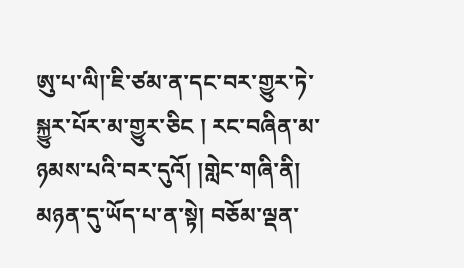ཨུ་པ་ལི།་ཇི་ཙམ་ན་དང་བར་གྱུར་ཏེ་སྐྱུར་པོར་མ་གྱུར་ཅིང ། རང་བཞིན་མ་ཉམས་པའི་བར་དུའོ། །གླེང་གཞི་ནི། མཉན་དུ་ཡོད་པ་ན་སྟེ། བཅོམ་ལྡན་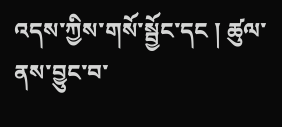འདས་ཀྱིས་གསོ་སྦྱོང་དང ། ཚུལ་ནས་བྱུང་བ་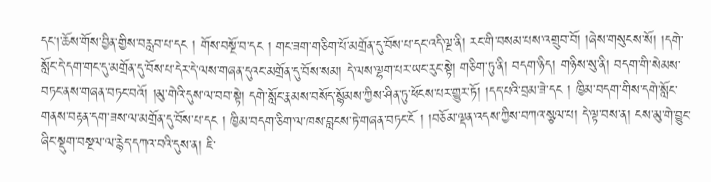དང།་ཆོས་གོས་བྱིན་གྱིས་བརླབ་པ་དང ། གོས་བསྔོ་བ་དང ། གང་ཟག་གཅིག་པོ་མགྲོན་དུ་བོས་པ་དང་འདི་ལྔ་ནི། རང་གི་བསམ་པས་འགྲུབ་བོ། །ཞེས་གསུངས་སོ། །དགེ་སློང་དེ་དག་གང་དུ་མགྲོན་དུ་བོས་པ་དེར་དེ་ལས་གཞན་དུའང་མགྲོན་དུ་བོས་སམ། དེ་ལས་ལྷག་པར་ཡང་རུང་སྟེ། གཅིག་ཏུ་ནི། བདག་ཉིད། གཉིས་སུ་ནི། བདག་གི་སེམས་བཏང་ནས་གཞན་བཏང་བའོ། །མུ་གེའི་དུས་ལ་བབ་སྟེ། དགེ་སློང་རྣམས་བསོད་སྙོམས་ཀྱིས་ཤིན་ཏུ་ཕོངས་པར་གྱུར་ཏོ། །དད་པའི་བྲམ་ཟེ་དང ། ཁྱིམ་བདག་གིས་དགེ་སློང་གནས་བརྟན་དག་ཟས་ལ་མགྲོན་དུ་བོས་པ་དང ། ཁྱིམ་བདག་ཅིག་ལ་ཁས་བླངས་ཏེ་གཞན་བཏང་ངོ ། །བཅོམ་ལྡན་འདས་ཀྱིས་བཀའ་སྩལ་པ། དེ་ལྟ་བས་ན། ངས་མུ་གེ་བྱུང་ཞིང་སྡུག་བསྔལ་ལ་རྙེད་དཀའ་བའི་དུས་ན། ཇི་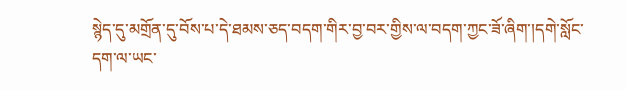སྙེད་དུ་མགྲོན་དུ་བོས་པ་དེ་ཐམས་ཅད་བདག་གིར་བྱ་བར་གྱིས་ལ་བདག་ཀྱང་ཟོ་ཞིག་།དགེ་སློང་དག་ལ་ཡང་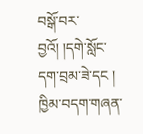བསྒོ་བར་བྱའོ། །དགེ་སློང་དག་བྲམ་ཟེ་དང ། ཁྱིམ་བདག་གཞན་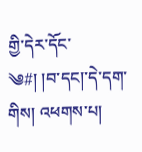གྱི་དེར་དོང་
༄#། །བ་དང།་དེ་དག་གིས། འཕགས་པ།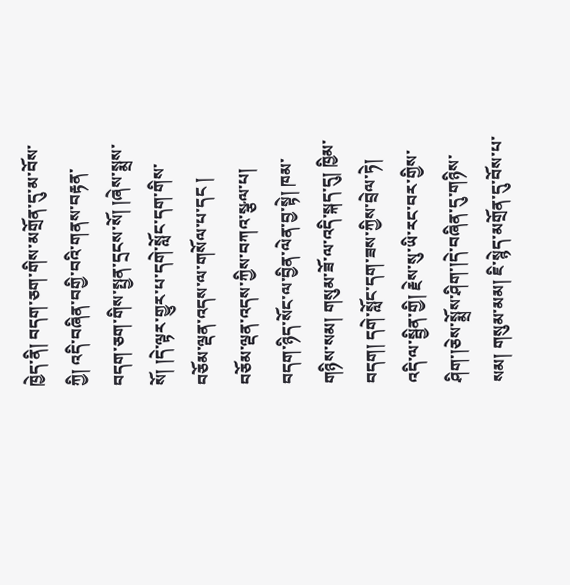ཁྱེད་ནི། བདག་ཅག་གིས་མགྲོན་དུ་མ་བོས་ཀྱི། འདི་བཞིན་བགྱི་བའི་གནས་བརྟན་བདག་ཅག་གིས་སྤྱན་དྲངས་སོ། །ཞེས་སྨྲས་སོ། །དེ་ལྟར་གྱུར་པ་དགེ་སློང་དག་གིས་བཅོམ་ལྡན་འདས་ལ་གསོལ་པ་དང ། བཅོམ་ལྡན་འདས་ཀྱིས་བཀའ་སྩལ་པ། བདག་ཉིད་སོང་ལ་བྱིན་ལེན་བྱ་སྟེ། ཁམ་གཉིས་སམ། གསུམ་ཟོ་ལ་འདི་སྐད་དུ། ཁྱིམ་བདག། དགེ་སློང་དག་ཟས་ཀྱིས་བྲེལ་ཏེ། འདི་ལ་སྦྱིན་གྱི། རྗེས་སུ་ཡི་རང་བར་གྱིས་ཤིག་།ཅེས་སྨྲོས་ཤིག་།དེ་བཞིན་དུ་གཉིས་སམ། གསུམ་མམ། ཇི་སྙེད་མགྲོན་དུ་བོས་པ་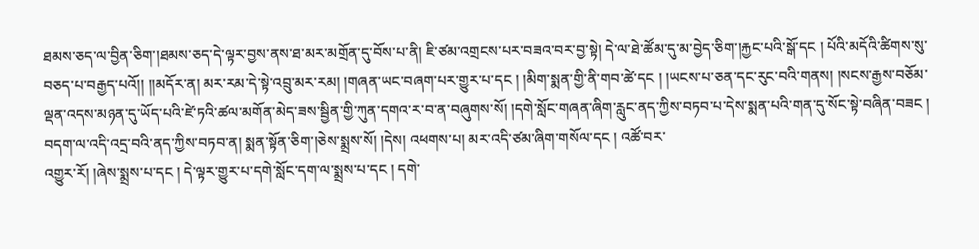ཐམས་ཅད་ལ་བྱིན་ཅིག་།ཐམས་ཅད་དེ་ལྟར་བྱས་ནས་ཐ་མར་མགྲོན་དུ་བོས་པ་ནི། ཇི་ཙམ་འགྲངས་པར་བཟའ་བར་བྱ་སྟེ། དེ་ལ་ཐེ་ཚོམ་དུ་མ་བྱེད་ཅིག་།རྐྱང་པའི་སྒོ་དང ། པོའི་མདོའི་ཚིགས་སུ་བཅད་པ་བརྒྱད་པའོ།། །།མདོར་ན། མར་རམ་དེ་སྟེ་འབྲུ་མར་རམ། །གཞན་ཡང་བཞག་པར་གྱུར་པ་དང ། །མིག་སྨན་གྱི་ནི་གབ་ཚེ་དང ། །ཡངས་པ་ཅན་དང་རུང་བའི་གནས། །སངས་རྒྱས་བཅོམ་ལྡན་འདས་མཉན་དུ་ཡོད་པའི་ཛེ་ཏའི་ཚལ་མགོན་མེད་ཟས་སྦྱིན་གྱི་ཀུན་དགའ་ར་བ་ན་བཞུགས་སོ། །དགེ་སློང་གཞན་ཞིག་རླུང་ནད་ཀྱིས་བཏབ་པ་དེས་སྨན་པའི་གན་དུ་སོང་སྟེ་བཞིན་བཟང ། བདག་ལ་འདི་འདྲ་བའི་ནད་ཀྱིས་བཏབ་ན། སྨན་སྟོན་ཅིག་།ཅེས་སྨྲས་སོ། །དེས། འཕགས་པ། མར་འདི་ཙམ་ཞིག་གསོལ་དང ། འཚོ་བར་
འགྱུར་རོ། །ཞེས་སྨྲས་པ་དང ། དེ་ལྟར་གྱུར་པ་དགེ་སློང་དག་ལ་སྨྲས་པ་དང ། དགེ་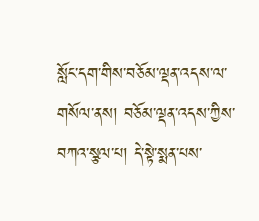སློང་དག་གིས་བཅོམ་ལྡན་འདས་ལ་གསོལ་ནས། བཅོམ་ལྡན་འདས་ཀྱིས་བཀའ་སྩལ་པ། དེ་སྟེ་སྨན་པས་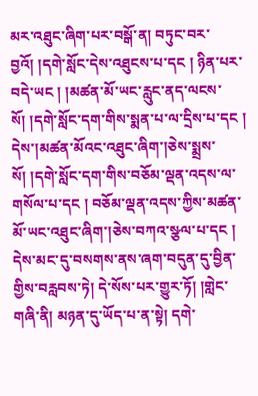མར་འཐུང་ཞིག་པར་བསྒོ་ན། བཏུང་བར་བྱའོ། །དགེ་སློང་དེས་འཐུངས་པ་དང ། ཉིན་པར་བདེ་ཡང ། །མཚན་མོ་ཡང་རླུང་ནད་ལངས་སོ། །དགེ་སློང་དག་གིས་སྨན་པ་ལ་དྲིས་པ་དང ། དེས་།མཚན་མོའང་འཐུང་ཞིག་།ཅེས་སྨྲས་སོ། །དགེ་སློང་དག་གིས་བཅོམ་ལྡན་འདས་ལ་གསོལ་པ་དང ། བཅོམ་ལྡན་འདས་ཀྱིས་མཚན་མོ་ཡང་འཐུང་ཞིག་།ཅེས་བཀའ་སྩལ་པ་དང ། དེས་མང་དུ་བསགས་ནས་ཞག་བདུན་དུ་བྱིན་གྱིས་བརླབས་ཏེ། དེ་སོས་པར་གྱུར་ཏོ། །གླེང་གཞི་ནི། མཉན་དུ་ཡོད་པ་ན་སྟེ། དགེ་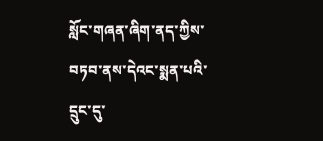སློང་གཞན་ཞིག་ནད་ཀྱིས་བཏབ་ནས་དེའང་སྨན་པའི་དྲུང་དུ་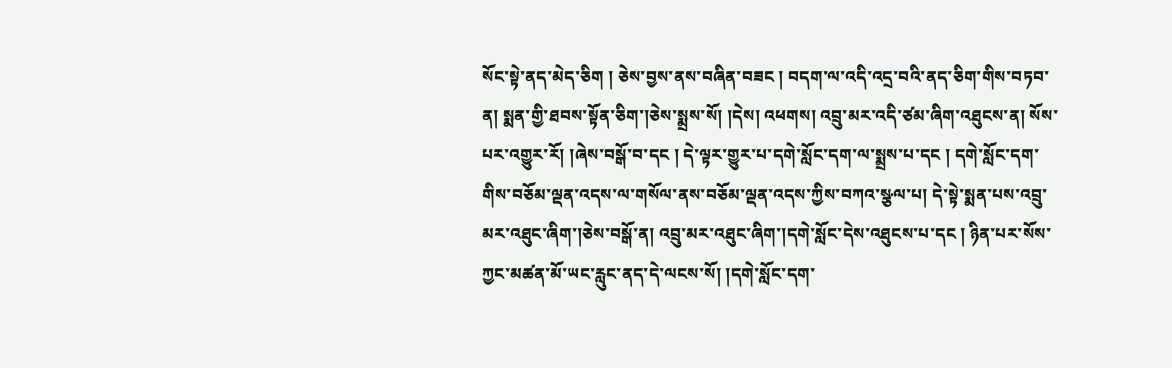སོང་སྟེ་ནད་མེད་ཅིག ། ཅེས་བྱས་ནས་བཞིན་བཟང ། བདག་ལ་འདི་འདྲ་བའི་ནད་ཅིག་གིས་བཏབ་ན། སྨན་གྱི་ཐབས་སྟོན་ཅིག་།ཅེས་སྨྲས་སོ། །དེས། འཕགས། འབྲུ་མར་འདི་ཙམ་ཞིག་འཐུངས་ན། སོས་པར་འགྱུར་རོ། །ཞེས་བསྒོ་བ་དང ། དེ་ལྟར་གྱུར་པ་དགེ་སློང་དག་ལ་སྨྲས་པ་དང ། དགེ་སློང་དག་གིས་བཅོམ་ལྡན་འདས་ལ་གསོལ་ནས་བཅོམ་ལྡན་འདས་ཀྱིས་བཀའ་སྩལ་པ། དེ་སྟེ་སྨན་པས་འབྲུ་མར་འཐུང་ཞིག་།ཅེས་བསྒོ་ན། འབྲུ་མར་འཐུང་ཞིག་།དགེ་སློང་དེས་འཐུངས་པ་དང ། ཉིན་པར་སོས་ཀྱང་མཚན་མོ་ཡང་རླུང་ནད་དེ་ལངས་སོ། །དགེ་སློང་དག་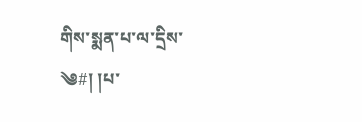གིས་སྨན་པ་ལ་དྲིས་
༄#། །པ་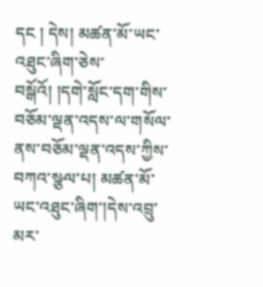དང ། དེས། མཚན་མོ་ཡང་འཐུང་ཞིག་ཅེས་བསྒོའོ། །དགེ་སློང་དག་གིས་བཅོམ་ལྡན་འདས་ལ་གསོལ་ནས་བཅོམ་ལྡན་འདས་ཀྱིས་བཀའ་སྩལ་པ། མཚན་མོ་ཡང་འཐུང་ཞིག་།དེས་འབྲུ་མར་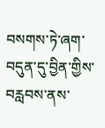བསགས་ཏེ་ཞག་བདུན་དུ་བྱིན་གྱིས་བརླབས་ནས་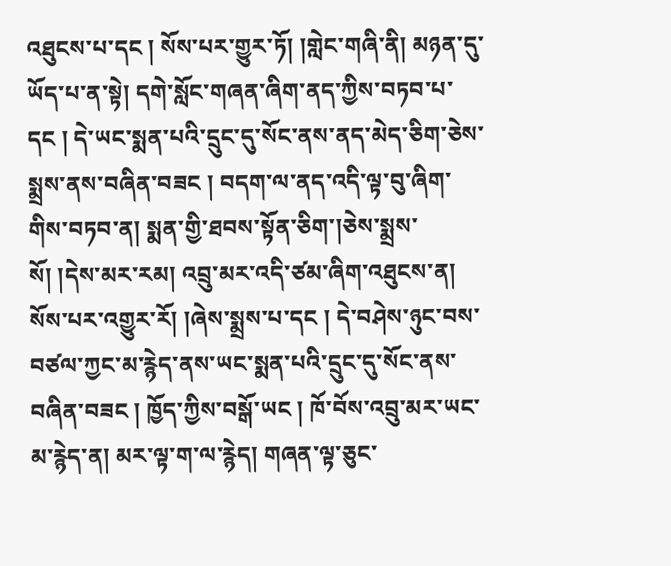འཐུངས་པ་དང ། སོས་པར་གྱུར་ཏོ། །གླེང་གཞི་ནི། མཉན་དུ་ཡོད་པ་ན་སྟེ། དགེ་སློང་གཞན་ཞིག་ནད་ཀྱིས་བཏབ་པ་དང ། དེ་ཡང་སྨན་པའི་དྲུང་དུ་སོང་ནས་ནད་མེད་ཅིག་ཅེས་སྨྲས་ནས་བཞིན་བཟང ། བདག་ལ་ནད་འདི་ལྟ་བུ་ཞིག་གིས་བཏབ་ན། སྨན་གྱི་ཐབས་སྟོན་ཅིག་།ཅེས་སྨྲས་སོ། །དེས་མར་རམ། འབྲུ་མར་འདི་ཙམ་ཞིག་འཐུངས་ན། སོས་པར་འགྱུར་རོ། །ཞེས་སྨྲས་པ་དང ། དེ་བཤེས་ཉུང་བས་བཙལ་ཀྱང་མ་རྙེད་ནས་ཡང་སྨན་པའི་དྲུང་དུ་སོང་ནས་བཞིན་བཟང ། ཁྱོད་ཀྱིས་བསྒོ་ཡང ། ཁོ་བོས་འབྲུ་མར་ཡང་མ་རྙེད་ན། མར་ལྟ་ག་ལ་རྙེད། གཞན་ལྟ་ཅུང་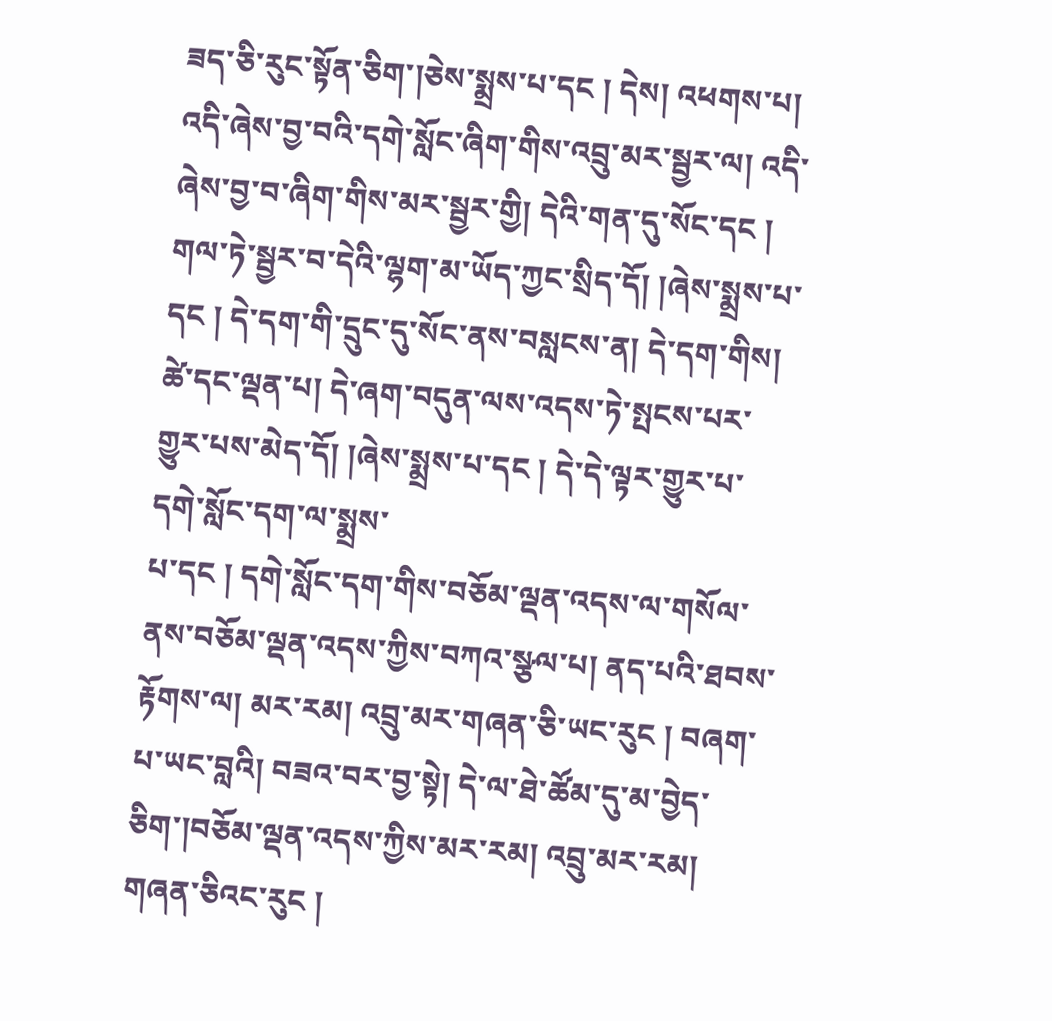ཟད་ཅི་རུང་སྟོན་ཅིག་།ཅེས་སྨྲས་པ་དང ། དེས། འཕགས་པ། འདི་ཞེས་བྱ་བའི་དགེ་སློང་ཞིག་གིས་འབྲུ་མར་སྦྱར་ལ། འདི་ཞེས་བྱ་བ་ཞིག་གིས་མར་སྦྱར་གྱི། དེའི་གན་དུ་སོང་དང ། གལ་ཏེ་སྦྱར་བ་དེའི་ལྷག་མ་ཡོད་ཀྱང་སྲིད་དོ། །ཞེས་སྨྲས་པ་དང ། དེ་དག་གི་དྲུང་དུ་སོང་ནས་བསླངས་ན། དེ་དག་གིས། ཚེ་དང་ལྡན་པ། དེ་ཞག་བདུན་ལས་འདས་ཏེ་སྤངས་པར་གྱུར་པས་མེད་དོ། །ཞེས་སྨྲས་པ་དང ། དེ་དེ་ལྟར་གྱུར་པ་དགེ་སློང་དག་ལ་སྨྲས་
པ་དང ། དགེ་སློང་དག་གིས་བཅོམ་ལྡན་འདས་ལ་གསོལ་ནས་བཅོམ་ལྡན་འདས་ཀྱིས་བཀའ་སྩལ་པ། ནད་པའི་ཐབས་རྟོགས་ལ། མར་རམ། འབྲུ་མར་གཞན་ཅི་ཡང་རུང ། བཞག་པ་ཡང་བླའི། བཟའ་བར་བྱ་སྟེ། དེ་ལ་ཐེ་ཚོམ་དུ་མ་བྱེད་ཅིག་།བཅོམ་ལྡན་འདས་ཀྱིས་མར་རམ། འབྲུ་མར་རམ། གཞན་ཅིའང་རུང །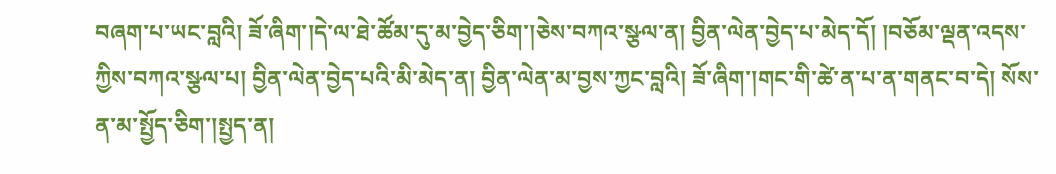བཞག་པ་ཡང་བླའི། ཟོ་ཞིག་།དེ་ལ་ཐེ་ཚོམ་དུ་མ་བྱེད་ཅིག་།ཅེས་བཀའ་སྩལ་ན། བྱིན་ལེན་བྱེད་པ་མེད་དོ། །བཅོམ་ལྡན་འདས་ཀྱིས་བཀའ་སྩལ་པ། བྱིན་ལེན་བྱེད་པའི་མི་མེད་ན། བྱིན་ལེན་མ་བྱས་ཀྱང་བླའི། ཟོ་ཞིག་།གང་གི་ཚེ་ན་པ་ན་གནང་བ་དེ། སོས་ན་མ་སྤྱོད་ཅིག་།སྤྱད་ན།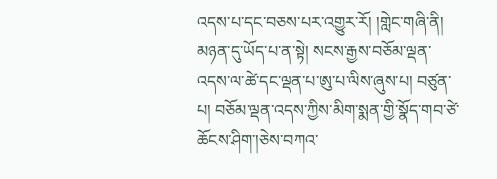འདས་པ་དང་བཅས་པར་འགྱུར་རོ། །གླེང་གཞི་ནི། མཉན་དུ་ཡོད་པ་ན་སྟེ། སངས་རྒྱས་བཅོམ་ལྡན་འདས་ལ་ཚེ་དང་ལྡན་པ་ཨུ་པ་ལིས་ཞུས་པ། བཙུན་པ། བཅོམ་ལྡན་འདས་ཀྱིས་མིག་སྨན་གྱི་སྣོད་གབ་ཙེ་ཆོངས་ཤིག་།ཅེས་བཀའ་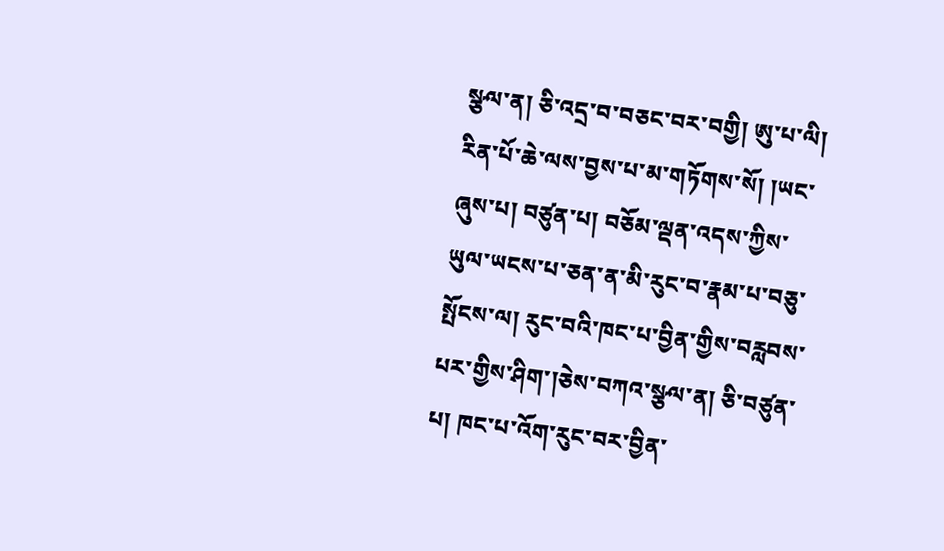སྩལ་ན། ཅི་འདྲ་བ་བཅང་བར་བགྱི། ཨུ་པ་ལི། རིན་པོ་ཆེ་ལས་བྱས་པ་མ་གཏོགས་སོ། །ཡང་ཞུས་པ། བཙུན་པ། བཅོམ་ལྡན་འདས་ཀྱིས་ཡུལ་ཡངས་པ་ཅན་ན་མི་རུང་བ་རྣམ་པ་བཅུ་སྤོངས་ལ། རུང་བའི་ཁང་པ་བྱིན་གྱིས་བརླབས་པར་གྱིས་ཤིག་།ཅེས་བཀའ་སྩལ་ན། ཅི་བཙུན་པ། ཁང་པ་འོག་རུང་བར་བྱིན་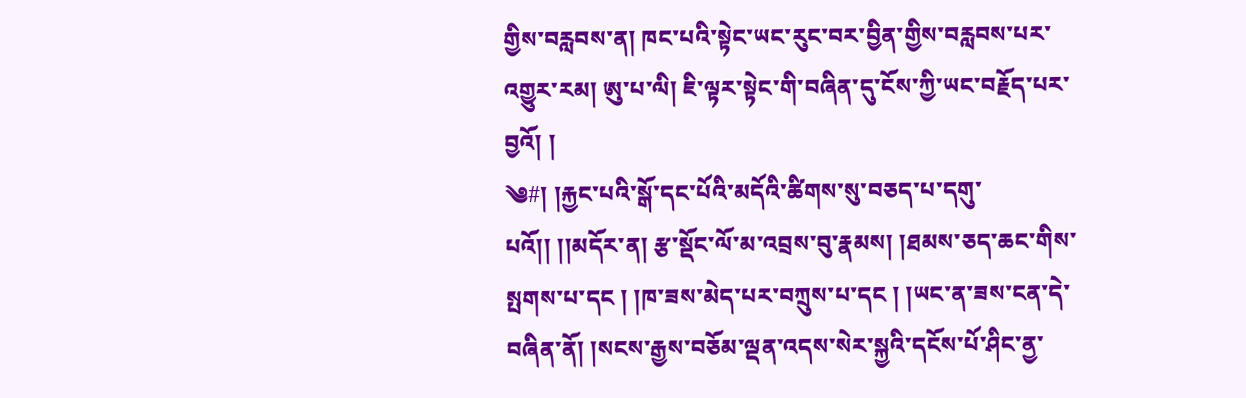གྱིས་བརླབས་ན། ཁང་པའི་སྟེང་ཡང་རུང་བར་བྱིན་གྱིས་བརླབས་པར་འགྱུར་རམ། ཨུ་པ་ལི། ཇི་ལྟར་སྟེང་གི་བཞིན་དུ་ངོས་ཀྱི་ཡང་བརྗོད་པར་བྱའོ། །
༄#། །རྐྱང་པའི་སྒོ་དང་པོའི་མདོའི་ཚིགས་སུ་བཅད་པ་དགུ་པའོ།། །།མདོར་ན། རྩ་སྡོང་ལོ་མ་འབྲས་བུ་རྣམས། །ཐམས་ཅད་ཆང་གིས་སྤགས་པ་དང ། །ཁ་ཟས་མེད་པར་བཀྲུས་པ་དང ། །ཡང་ན་ཟས་ངན་དེ་བཞིན་ནོ། །སངས་རྒྱས་བཅོམ་ལྡན་འདས་སེར་སྐྱའི་དངོས་པོ་ཤིང་ནྱ་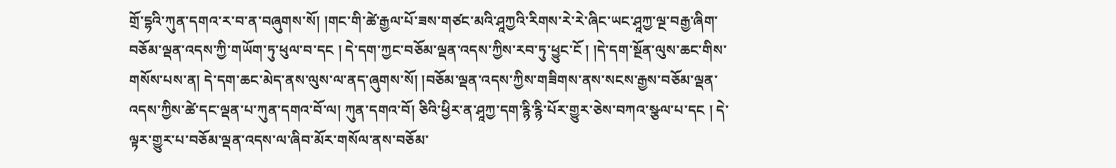གྲོ་དྷའི་ཀུན་དགའ་ར་བ་ན་བཞུགས་སོ། །གང་གི་ཚེ་རྒྱལ་པོ་ཟས་གཙང་མའི་ཤཱཀྱའི་རིགས་རེ་རེ་ཞིང་ཡང་ཤཱཀྱ་ལྔ་བརྒྱ་ཞིག་བཅོམ་ལྡན་འདས་ཀྱི་གཡོག་ཏུ་ཕུལ་བ་དང ། དེ་དག་ཀྱང་བཅོམ་ལྡན་འདས་ཀྱིས་རབ་ཏུ་ཕྱུང་ངོ ། །དེ་དག་སྔོན་ལུས་ཆང་གིས་གསོས་པས་ན། དེ་དག་ཆང་མེད་ནས་ལུས་ལ་ནད་ཞུགས་སོ། །བཅོམ་ལྡན་འདས་ཀྱིས་གཟིགས་ནས་སངས་རྒྱས་བཅོམ་ལྡན་འདས་ཀྱིས་ཚེ་དང་ལྡན་པ་ཀུན་དགའ་བོ་ལ། ཀུན་དགའ་བོ། ཅིའི་ཕྱིར་ན་ཤཱཀྱ་དག་རྙི་རྙི་པོར་གྱུར་ཅེས་བཀའ་སྩལ་པ་དང ། དེ་ལྟར་གྱུར་པ་བཅོམ་ལྡན་འདས་ལ་ཞིབ་མོར་གསོལ་ནས་བཅོམ་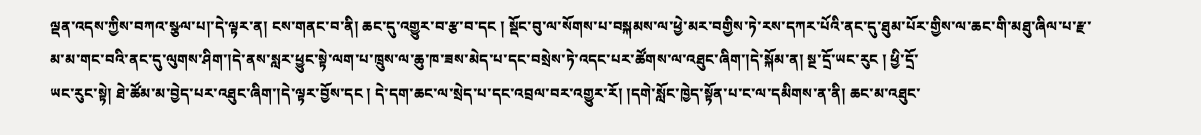ལྡན་འདས་ཀྱིས་བཀའ་སྩལ་པ།་དེ་ལྟར་ན། ངས་གནང་བ་ནི། ཆང་དུ་འགྱུར་བ་རྩ་བ་དང ། སྡོང་བུ་ལ་སོགས་པ་བསྐམས་ལ་ཕྱེ་མར་བགྱིས་ཏེ་རས་དཀར་པོའི་ནང་དུ་ཐུམ་པོར་གྱིས་ལ་ཆང་གི་མཐུ་ཞིལ་པ་རྫ་མ་མ་གང་བའི་ནང་དུ་ལུགས་ཤིག་།དེ་ནས་སླར་ཕྱུང་སྟེ་ལག་པ་ཁྲུས་ལ་ཆུ་ཁ་ཟས་མེད་པ་དང་བསྲེས་ཏེ་འདང་པར་ཚོགས་ལ་འཐུང་ཞིག་།དེ་སྐོམ་ན། སྔ་དྲོ་ཡང་རུང ། ཕྱི་དྲོ་
ཡང་རུང་སྟེ། ཐེ་ཚོམ་མ་བྱེད་པར་འཐུང་ཞིག་།དེ་ལྟར་བྱོས་དང ། དེ་དག་ཆང་ལ་སྲེད་པ་དང་འབྲལ་བར་འགྱུར་རོ། །དགེ་སློང་ཁྱེད་སྟོན་པ་ང་ལ་དམིགས་ན་ནི། ཆང་མ་འཐུང་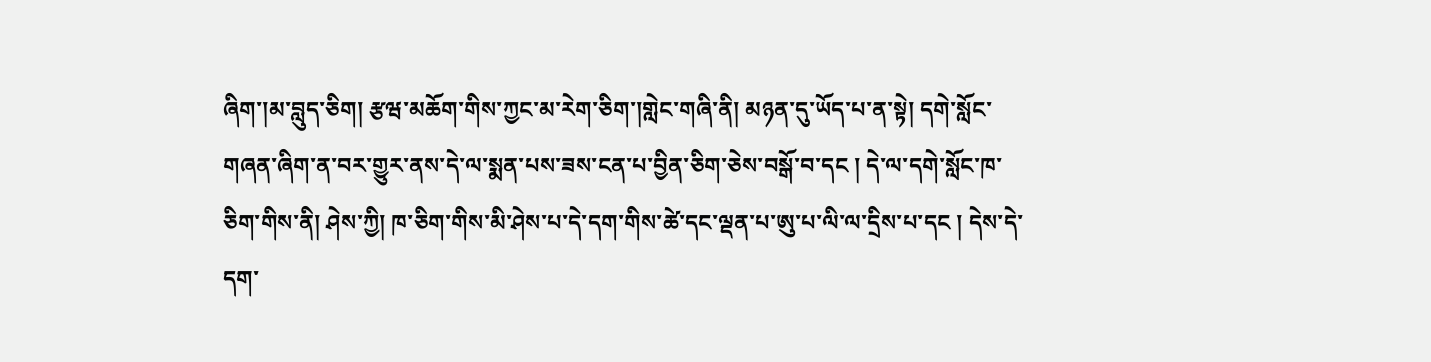ཞིག་།མ་བླུད་ཅིག། རྩཝ་མཆོག་གིས་ཀྱང་མ་རེག་ཅིག་།གླེང་གཞི་ནི། མཉན་དུ་ཡོད་པ་ན་སྟེ། དགེ་སློང་གཞན་ཞིག་ན་བར་གྱུར་ནས་དེ་ལ་སྨན་པས་ཟས་ངན་པ་བྱིན་ཅིག་ཅེས་བསྒོ་བ་དང ། དེ་ལ་དགེ་སློང་ཁ་ཅིག་གིས་ནི། ཤེས་ཀྱི། ཁ་ཅིག་གིས་མི་ཤེས་པ་དེ་དག་གིས་ཚེ་དང་ལྡན་པ་ཨུ་པ་ལི་ལ་དྲིས་པ་དང ། དེས་དེ་དག་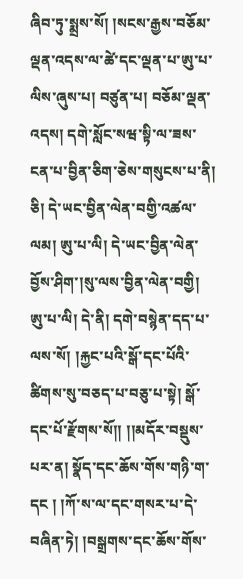ཞིབ་ཏུ་སྨྲས་སོ། །སངས་རྒྱས་བཅོམ་ལྡན་འདས་ལ་ཚེ་དང་ལྡན་པ་ཨུ་པ་ལིས་ཞུས་པ། བཙུན་པ། བཅོམ་ལྡན་འདས། དགེ་སློང་སཝ་སྟི་ལ་ཟས་ངན་པ་བྱིན་ཅིག་ཅེས་གསུངས་པ་ནི། ཅི། དེ་ཡང་བྱིན་ལེན་བགྱི་འཚལ་ལམ། ཨུ་པ་ལི། དེ་ཡང་བྱིན་ལེན་བྱོས་ཤིག་།སུ་ལས་བྱིན་ལེན་བགྱི། ཨུ་པ་ལི། དེ་ནི། དགེ་བསྙེན་དད་པ་ལས་སོ། །རྐྱང་པའི་སྒོ་དང་པོའི་ཚིགས་སུ་བཅད་པ་བཅུ་པ་སྟེ། སྒོ་དང་པོ་རྫོགས་སོ།། །།མདོར་བསྡུས་པར་ན། སྣོད་དང་ཆོས་གོས་གཉི་ག་དང ། །ཀོ་ས་ལ་དང་གསར་པ་དེ་བཞིན་ཏེ། །བསྒྲགས་དང་ཆོས་གོས་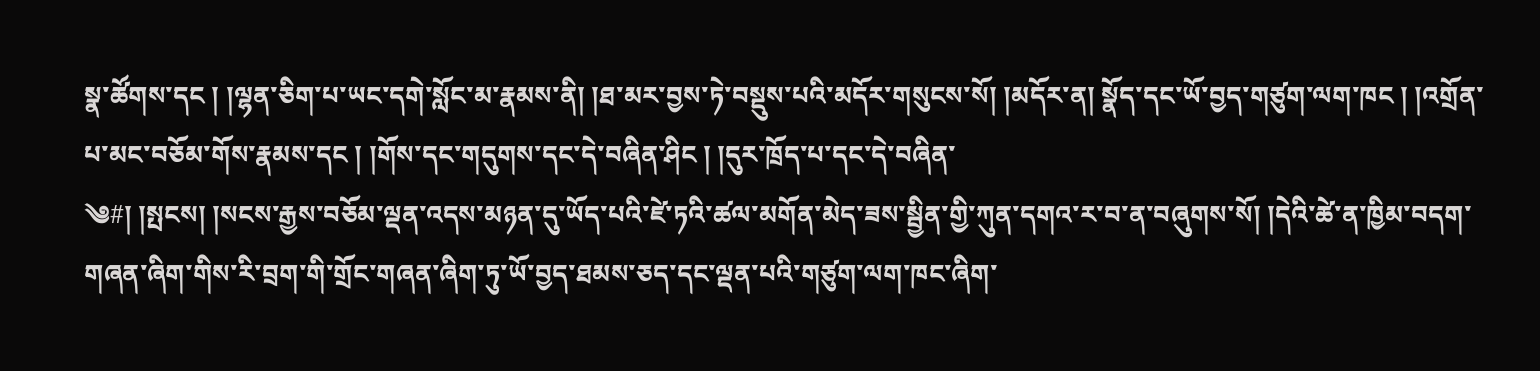སྣ་ཚོགས་དང ། །ལྷན་ཅིག་པ་ཡང་དགེ་སློང་མ་རྣམས་ནི། །ཐ་མར་བྱས་ཏེ་བསྡུས་པའི་མདོར་གསུངས་སོ། །མདོར་ན། སྣོད་དང་ཡོ་བྱད་གཙུག་ལག་ཁང ། །འགྲོན་པ་མང་བཅོམ་གོས་རྣམས་དང ། །གོས་དང་གདུགས་དང་དེ་བཞིན་ཤིང ། །དུར་ཁྲོད་པ་དང་དེ་བཞིན་
༄#། །སྤངས། །སངས་རྒྱས་བཅོམ་ལྡན་འདས་མཉན་དུ་ཡོད་པའི་ཛེ་ཏའི་ཚལ་མགོན་མེད་ཟས་སྦྱིན་གྱི་ཀུན་དགའ་ར་བ་ན་བཞུགས་སོ། །དེའི་ཚེ་ན་ཁྱིམ་བདག་གཞན་ཞིག་གིས་རི་བྲག་གི་གྲོང་གཞན་ཞིག་ཏུ་ཡོ་བྱད་ཐམས་ཅད་དང་ལྡན་པའི་གཙུག་ལག་ཁང་ཞིག་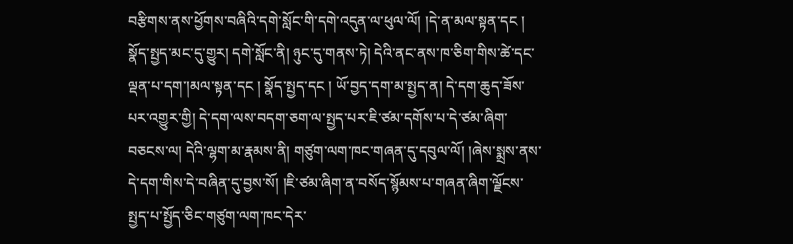བརྩིགས་ནས་ཕྱོགས་བཞིའི་དགེ་སློང་གི་དགེ་འདུན་ལ་ཕུལ་ལོ། །དེ་ན་མལ་སྟན་དང ། སྣོད་སྤྱད་མང་དུ་གྱུར། དགེ་སློང་ནི། ཉུང་དུ་གནས་ཏེ། དེའི་ནང་ནས་ཁ་ཅིག་གིས་ཚེ་དང་ལྡན་པ་དག་།མལ་སྟན་དང ། སྣོད་སྤྱད་དང ། ཡོ་བྱད་དག་མ་སྤྱད་ན། དེ་དག་ཆུད་ཟོས་པར་འགྱུར་གྱི། དེ་དག་ལས་བདག་ཅག་ལ་སྤྱད་པར་ཇི་ཙམ་དགོས་པ་དེ་ཙམ་ཞིག་བཅངས་ལ། དེའི་ལྷག་མ་རྣམས་ནི། གཙུག་ལག་ཁང་གཞན་དུ་དབུལ་ལོ། །ཞེས་སྨྲས་ནས་དེ་དག་གིས་དེ་བཞིན་དུ་བྱས་སོ། །ཇི་ཙམ་ཞིག་ན་བསོད་སྙོམས་པ་གཞན་ཞིག་ལྗོངས་སྤྱད་པ་སྤྱོད་ཅིང་གཙུག་ལག་ཁང་དེར་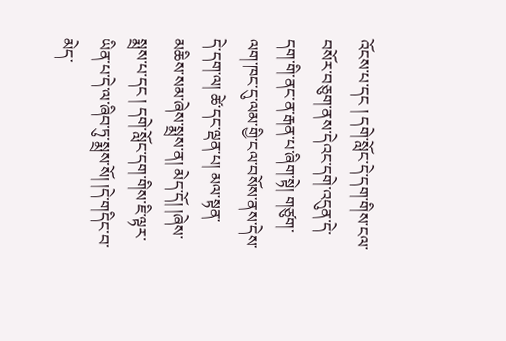འོངས་པ་དང ། དགེ་སློང་དེ་དག་གིས་ངལ་བསོར་བཅུག་ནས་དེའང་དགེ་འདུན་དེ་དག་གི་ནང་ན་རྒན་པ་ཞིག་སྟེ། གཙུག་ལག་ཁང་དུ་ལམ་གྱི་ངལ་བསོས་ནས་དེས་དེ་དག་ལ། ཚེ་དང་ལྡན་པ། མལ་སྟན་མཆིས་སམ་ཞེས་སྨྲས་ན། མེད་དོ། །ཞེས་སྨྲས་པ་དང ། དགེ་སློང་དག་གིས་ཇི་ལྟར་ཡིན་པ་དེ་ལ་ཞིབ་ཏུ་སྨྲས་སོ། །དེ་གདིང་བ་མེད་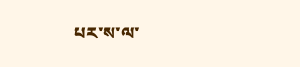པར་ས་ལ་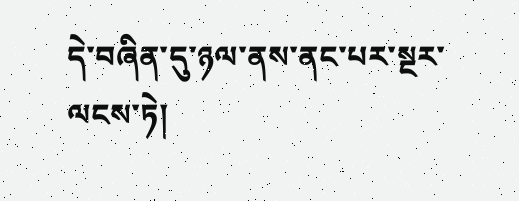དེ་བཞིན་དུ་ཉལ་ནས་ནང་པར་སྔར་ལངས་ཏེ།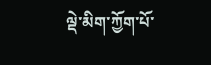ལྡེ་མིག་ཀྱོག་པོ་